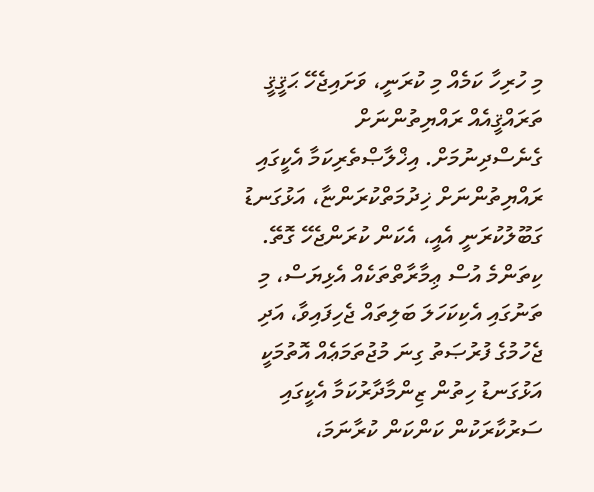މި ހުރިހާ ކަމެއް މި ކުރަނީ، ވަށައިޖެހޭ ޙަޤީޤީ ތަރައްޤީއެއް ރައްޔިތުންނަށް ގެނެސްދިނުމަށް. އިޚްލާޞްތެރިކަމާ އެކީގައި ރައްޔިތުންނަށް ޚިދުމަތްކުރަންޏާ، އަޅުގަނޑު ގަބޫލުކުރަނީ އެއީ، އެކަން ކުރަންޖެހޭ ގޮތޭ. ކިތަންމެ އުސް ޢިމާރާތްތަކެއް އެޅިޔަސް، މި ތަނުގައި އެކިކަހަލަ ބަލިތައް ޖެހިފައިވާ، އަދި ޖެހުމުގެ ފުރުޞަތު ގިނަ މުޖުތަމަޢެއް އޮތުމަކީ އަޅުގަނޑު ހިތުން ޒިންމާދާރުކަމާ އެކީގައި ސަރުކާރަކުން ކަންކަން ކުރާނަމަ،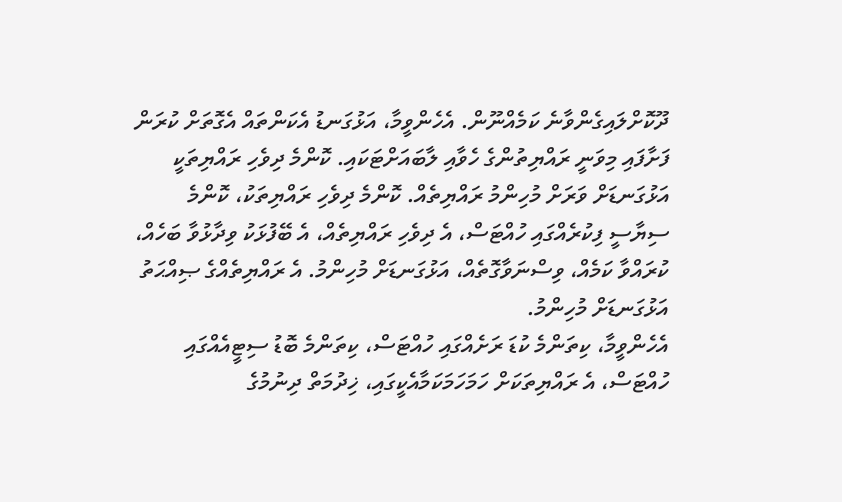ދޫކޮށްލައިގެންވާނެ ކަމެއްނޫން. އެހެންވީމާ، އަޅުގަނޑު އެކަންތައް އެގޮތަށް ކުރަން ފަށާފައި މިވަނީ ރައްޔިތުންގެ ހެވާއި ލާބައަށްޓަކައި. ކޮންމެ ދިވެހި ރައްޔިތަކީ އަޅުގަނޑަށް ވަރަށް މުހިންމު ރައްޔިތެއް. ކޮންމެ ދިވެހި ރައްޔިތަކު، ކޮންމެ ސިޔާސީ ފިކުރެއްގައި ހުއްޓަސް، އެ ދިވެހި ރައްޔިތެއް، އެ ބޭފުޅަކު ވިދާޅުވާ ބަހެއް، ކުރައްވާ ކަމެއް، ވިސްނަވާގޮތެއް، އަޅުގަނޑަށް މުހިންމު. އެ ރައްޔިތެއްގެ ޞިއްޙަތު އަޅުގަނޑަށް މުހިންމު.
އެހެންވީމާ، ކިތަންމެ ކުޑަ ރަށެއްގައި ހުއްޓަސް، ކިތަންމެ ބޮޑު ސިޓީއެއްގައި ހުއްޓަސް، އެ ރައްޔިތަކަށް ހަމަހަމަކަމާއެކީގައި، ޚިދުމަތް ދިނުމުގެ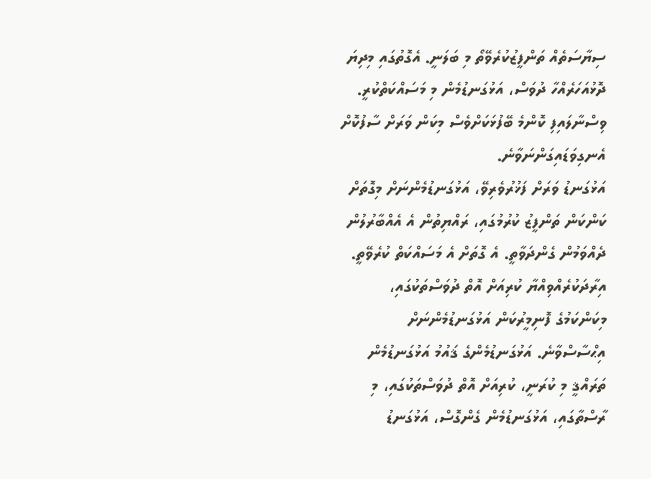ސިޔާސަތެއް ތަންފީޒުކުރެވޭތޯ މި ބަލަނީ. އެގޮތުގައި މިދިޔަ ދޮޅުއަހަރެއްހާ ދުވަސް، އަޅުގަނޑުމެން މި މަސައްކަތްކުރީ. ވިސްނާލައިފި ކޮންމެ ބޭފުޅަކަށްވެސް މިކަން ވަރަށް ސާފުކޮށް އެނގިވަޑައިގަންނަވާނެ.
އަޅުގަނޑު ވަރަށް ފަޚުރުވެރިވޭ، އަޅުގަނޑުމެންނަށް މިގޮތަށް ކަންކަން ތަންފީޒު ކުރުމުގައި، ރައްޔިތުން އެ އެއްބާރުލުން ދެއްވަމުން ގެންދަވާތީ. އެ ގޮތަށް އެ މަސައްކަތް ކުރެވޭތީ. އިރާދަކުރެއްވިއްޔާ ކުރިއަށް އޮތް ދުވަސްތަކުގައި، މިކަންކަމުގެ ފޮނިމީރުކަން އަޅުގަނޑުމެންނަށް އިޙްސާސްވާނެ. އަޅުގަނޑުމެންގެ ޤައުމު އަޅުގަނޑުމެން ތަރައްޤީ މި ކުރަނީ، ކުރިއަށް އޮތް ދުވަސްތަކުގައި، މި ރާސްތާގައި، އަޅުގަނޑުމެން ގެންގޮސް، އަޅުގަނޑު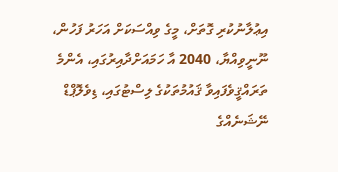އިޢުލާނުކުރި ގޮތަށް، މީގެ ވިއްސަކަށް އަހަރު ފަހުން، ނޫނީވިއްޔާ، 2040 އާ ހަމައަށްދާއިރުގައި، އެންމެ ތަރައްޤީވެފައިވާ ޤައުމުތަކުގެ ލިސްޓުގައި، ޑިވެލޮޕްޑް ނޭޝަނެއްގެ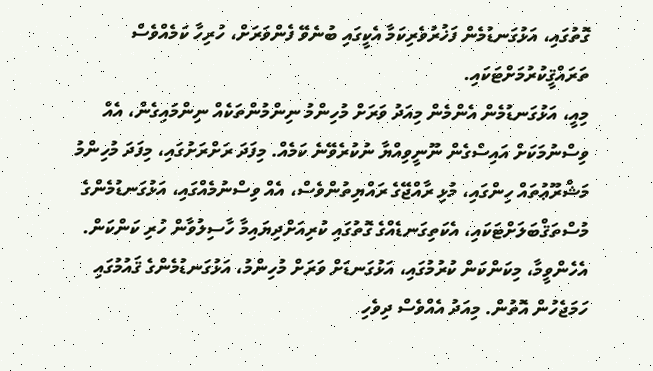ގޮތުގައި، އަޅުގަނޑުމެން ފަޚުރުވެރިކަމާ އެކީގައި ބުނެވޭ ފެންވަރަށް، ހުރިހާ ކަމެއްވެސް ތަރައްޤީކުރުމަށްޓަކައި.
މިއީ، އަޅުގަނޑުމެން އެންމެން މިއަދު ވަރަށް މުހިންމު ނިންމުންތަކެއް ނިންމައިގެން، އެއް ވިސްނުމަކަށް އައިސްގެން ނޫނީވިއްޔާ ނުކުރެވޭނެ ކަމެއް. މިފަދަ ރަށްރަށުގައި، މިފަދަ މުހިންމު މަޝްރޫޢުތައް ހިންގައި، މުޅި ރާއްޖޭގެ ރައްޔިތުންވެސް، އެއް ވިސްނުމެއްގައި، އަޅުގަނޑުމެންގެ މުސްތަޤްބަލަށްޓަކައި، އެކަތިގަނޑެއްގެ ގޮތުގައި ކުރިއަށްދިޔައިމާ ހާސިލުވާން ހުރި ކަންކަން. އެހެންވީމާ، މިކަންކަން ކުރުމުގައި، އަޅުގަނޑަށް ވަރަށް މުހިންމު، އަޅުގަނޑުމެންގެ ޤައުމުގައި ހަމަޖެހުން އޮތުން. މިއަދު އެއްވެސް ދިވެހި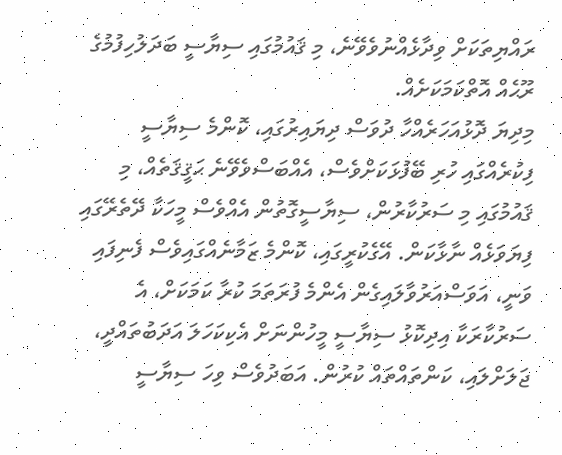ރައްޔިތަކަށް ވިދާޅެއްނުވެވޭނެ، މި ޤައުމުގައި ސިޔާސީ ބަދަލުހިފުމުގެ ރޫޙެއް އޮތްކަމަކަށެއް.
މިދިޔަ ދޮޅުއަހަރެއްހާ ދުވަސް ދިޔައިރުގައި، ކޮންމެ ސިޔާސީ ފިކުރެއްގައި ހުރި ބޭފުޅަކަށްވެސް، އެއްބަސްވެވޭނެ ޙަޤީޤަތެއް، މި ޤައުމުގައި މި ސަރުކާރުން، ސިޔާސީގޮތުން އެއްވެސް މީހަކާ ދޭތެރޭގައި ފިޔަވަޅެއް ނާޅާކަން. އޭގެކުރީގައި، ކޮންމެ ޒަމާނެއްގައިވެސް ފެނިފައި ވަނީ، އަވަސްއަރުވާލައިގެން އެންމެ ފުރަތަމަ ކުރާ ކަމަކަށް، އެ ސަރުކާރަކާ އިދިކޮޅު ސިޔާސީ މީހުންނަށް އެކިކަހަލަ އަދަބުތައްދީ، ޖަލަށްލައި، ކަންތައްތައް ކުރުން. އަބަދުވެސް ވިހަ ސިޔާސީ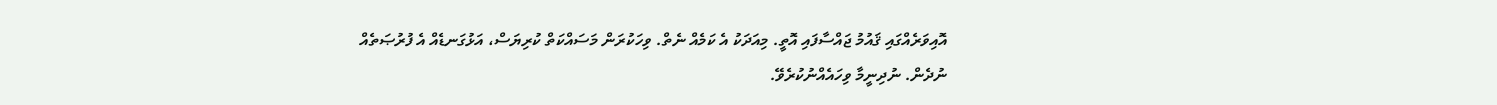އޮއިވަރެއްގައި ޤައުމު ޖައްސާފައި އޮތީ. މިއަދަކު އެ ކަމެއް ނެތް. ވިހަކުރަން މަސައްކަތް ކުރިޔަސް، އަޅުގަނޑެއް އެ ފުރުޞަތެއް ނުދެން. ނުދިނީމާ ވިހައެއްނުކުރެވޭ.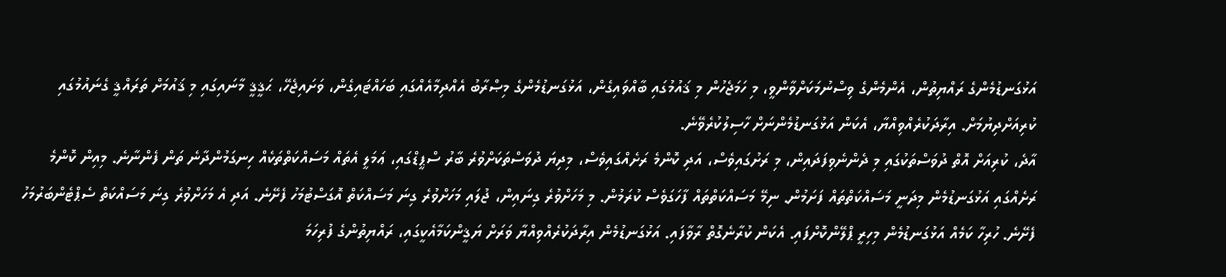އަޅުގަނޑުމެންގެ ރައްޔިތުން، އެންމެންގެ ވިސްނުމަކަށްވާންވީ، މި ހަމަޖެހުން މި ޤައުމުގައި ބާއްވައިގެން، އަޅުގަނޑުމެންގެ މިޞްރާބު އެއްދިމާއެއްގައި ބަހައްޓައިގެން، ވަށައިޖެހޭ، ޙަޤީޤީ މާނައިގައި މި ޤައުމަށް ތަރައްޤީ ގެނައުމުގައި ކުރިއަށްދިޔުމަށް. އިރާދަކުރެއްވިއްޔާ، އެކަން އަޅުގަނޑުމެންނަށް ހާސިލުކުރެވޭނެ.
އާދެ، ކުރިއަށް އޮތް ދުވަސްތަކުގައި މި ދެންނެވިފަދައިން، މި ރަށުގައިވެސް، އަދި ކޮންމެ ރަށެއްގައިވެސް، މިދިޔަ ދުވަސްތަކަށްވުރެ ބާރު ސްޕީޑްގައި، ޢަމަލީ އެތައް މަސައްކަތްތަކެއް ހިނގަމުންދާނެ ތަން ފެންނާނެ. މިއިން ކޮންމެ ރަށެއްގައި އަޅުގަނޑުމެން މިދަނީ މަސައްކަތްތައް ފަށަމުން. ނިމޭ މަސައްކަތްތައް ފާހަގަވެސް ކުރަމުން. މި މަހަށްވުރެ ގިނައިން، ޖުލައި މަހަށްވުރެ ގިނަ މަސައްކަތް އޮގަސްޓުމަހު ފެށޭނެ. އަދި އެ މަހަށްވުރެ ގިނަ މަސައްކަތް ސެޕްޓެންބަރުމަހު ފެށޭނެ. ހުރިހާ ކަމެއް އަޅުގަނޑުމެން މިހިރީ ޕްލޭންކޮށްފައި. އެކަން ކުރާނެގޮތް ރާވާފައި. އަޅުގަނޑުމެން އިރާދަކުރެއްވިއްޔާ ވަރަށް ޔަޤީންކަމާއެކީގައި، ރައްޔިތުންގެ ފުރިހަމަ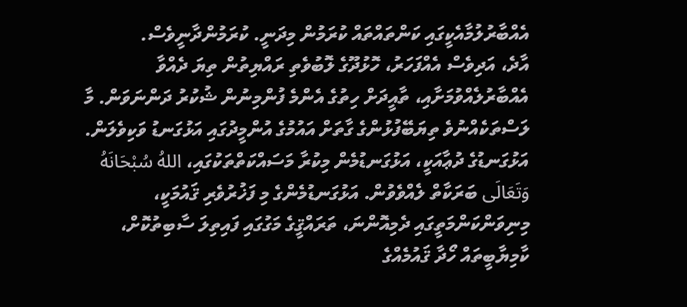އެއްބާރުލުމާއެކީގައި ކަންތައްތައް ކުރަމުން މިދަނީ. ކުރަމުންދާނީވެސް.
އާދެ، އަދިވެސް އެއްފަހަރު، ހޮޅުދޫގެ ލޮބުވެތި ރައްޔިތުން ތިޔަ ދެއްވާ އެއްބާރުލެއްވުމަށާއި، ތާއީދަށް ހިތުގެ އެންމެ ފުންމިނުން ޝުކުރު ދަންނަވަން. މާ ލަސްތަކެއްނުވެ ތިޔަބޭފުޅުންގެ ގާތަށް އައުމުގެ އުންމީދުގައި އަޅުގަނޑު ވަކިވެލަން.
އަޅުގަނޑުގެ ދުޢާއަކީ، އަޅުގަނޑުމެން މިކުރާ މަސައްކަތްތަކުގައި، اللهُ سُبْحَانَهُ وَتَعَالَى ބަރަކާތް ލެއްވެވުން. އަޅުގަނޑުމެންގެ މި ފަޚުރުވެރި ޤައުމަކީ، މިނިވަންކަންމަތީގައި ދެމިއޮންނަ، ތަރައްޤީގެ މަގުގައި ފައިތިލަ ސާބިތުކޮށް، ކާމިޔާބީތައް ހޯދާ ޤައުމެއްގެ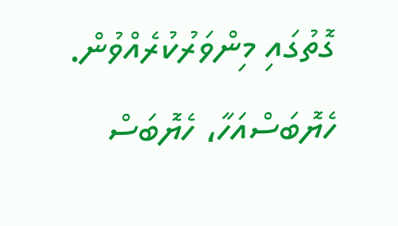ގޮތުގައި މިންވަރުކުރެއްވުން. ހެޔޮބަސްއަހާ، ހެޔޮބަސް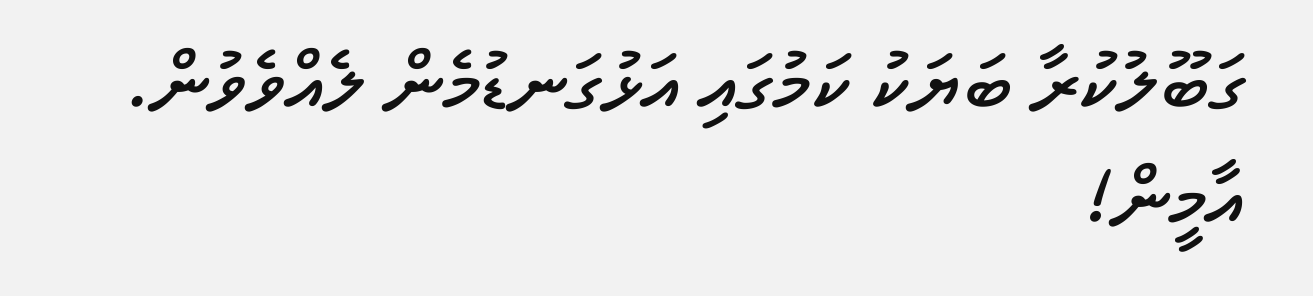ގަބޫލުކުރާ ބަޔަކު ކަމުގައި އަޅުގަނޑުމެން ލެއްވެވުން. އާމީން!